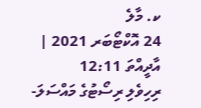ކ. މާލެ
24 އޮކްޓޯބަރ 2021 | އާދީއްތަ 12:11
ރިހިވެލި ރިސޯޓުގެ މައްސަލަ-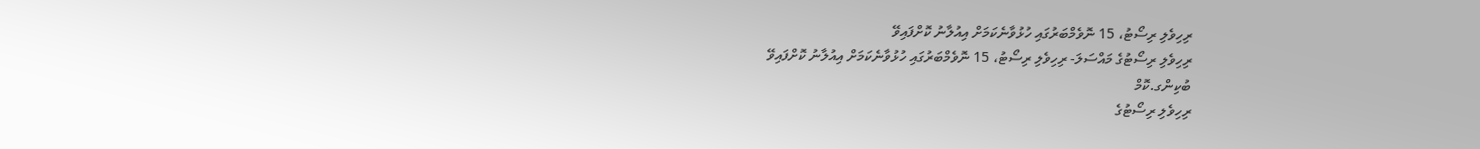ރިހިވެލި ރިސޯޓު، 15 ނޮވެމްބަރުގައި ހުޅުވާނެކަމަށް އިއުލާނު ކޮށްފައިވޭ
ރިހިވެލި ރިސޯޓުގެ މައްސަލަ- ރިހިވެލި ރިސޯޓު، 15 ނޮވެމްބަރުގައި ހުޅުވާނެކަމަށް އިއުލާނު ކޮށްފައިވޭ
ބުކިންގ.ކޮމް
ރިހިވެލި ރިސޯޓުގެ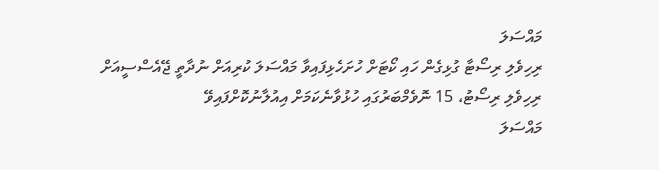މައްސަލަ
ރިހިވެލި ރިސޯޓާ ގުޅިގެން ހައި ކޯޓަށް ހުށަހެޅިފައިވާ މައްސަލަ ކުރިއަށް ނުދާތީ ޖޭއެސްސީއަށް
ރިހިވެލި ރިސޯޓު، 15 ނޮވެމްބަރުގައި ހުޅުވާނެކަމަށް އިއުލާނުކޮށްފައިވޭ
މައްސަލަ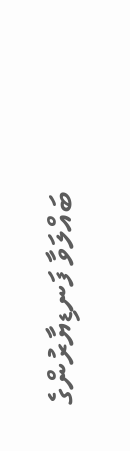ބައްލަވާ ފަނޑިޔާރުންގެ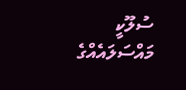ސުލޫކީ މައްސަލައެއްގެ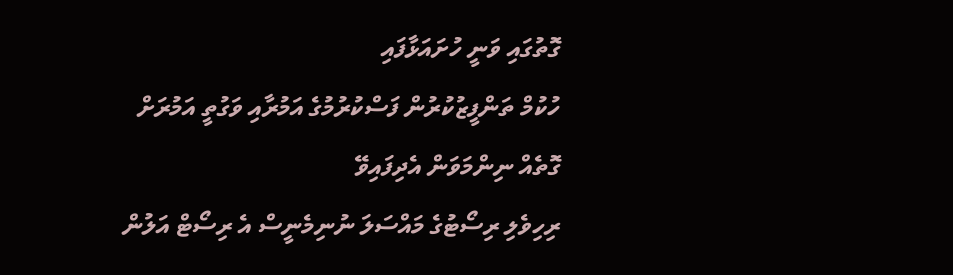ގޮތުގައި ވަނީ ހުށައަޅާފައި
ހުކުމް ތަންފީޒުކުރުން ފަސްކުރުމުގެ އަމުރާއި ވަގުތީ އަމުރަށް ގޮތެއް ނިންމަވަން އެދިފައިވޭ
ރިހިވެލި ރިސޯޓުގެ މައްސަލަ ނުނިމެނީސް އެ ރިސޯޓް އަލުން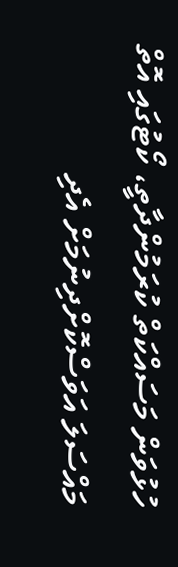ހުޅުވަން މަސައްކަތް ކުރަމުންދާތީ، ކޯޓުގައި އޮތް މައްސަލަ އަވަސްކޮށްދިނުމަށް އެދި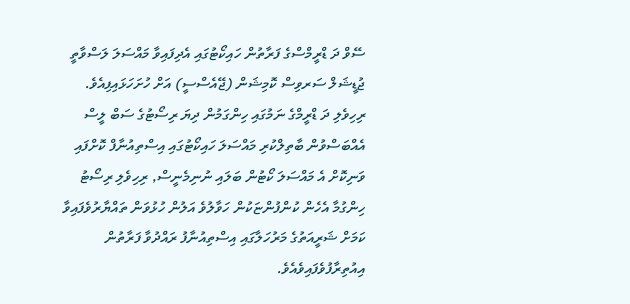ސޭވް ދަ ޑްރީމްސްގެ ފަރާތުން ހައިކޯޓުގައި އެދިފައިވާ މައްސަލަ ލަސްވާތީ ޖުޑީޝަލް ސަރވިސް ކޮމިޝަން (ޖޭއެސްސީ) އަށް ހުށަހަޅައިފިއެވެ.
ރިހިވެލި ދަ ޑްރީމްގެ ނަމުގައި ހިންގަމުން ދިޔަ ރިސޯޓުގެ ސަބް ލީސް އެއްބަސްވުން ބާތިލްކުރި މައްސަލަ ހައިކޯޓުގައި އިސްތިއުނާފް ކޮށްފައި ވަނިކޮށް އެ މައްސަލަ ކޯޓުން ބަލައި ނުނިމެނީސް, ރިހިވެލި ރިސޯޓު ހިންގުމާ އެހެން ކުންފުންޏަކުން ހަވާލުވެ އަލުން ހުޅުވަން ތައްޔާރުވެފައިވާ ކަމަށް ޝަރީއަތުގެ މަރުހަލާގައި އިސްތިއުނާފު ރައްދުވާ ފަރާތުން އިއުތިރާފުވެފައިވެއެވެ.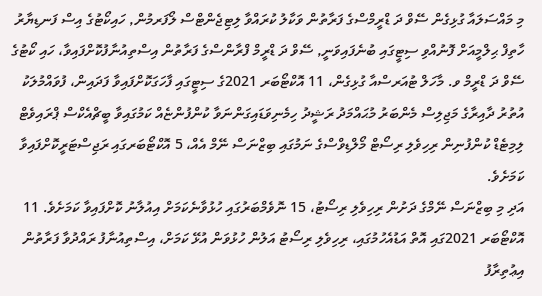މި މައްސަލައާ ގުޅިގެން ސޭވް ދަ ޑްރީމްސްގެ ފަރާތުން ވަކާލު ކުރައްވާ ލިޓިޖެންޓްސް ލޯފަރމުން, ހައިކޯޓުގެ އިސް ފަނޑިޔާރު ހާތިފް ޙިލްމީއަށް ފޮނުއްވި ސިޓީގައި ބުނެފައިވަނީ, ސޭވް ދަ ޑްރީމް ފްރާންސްގެ ފަރާތުން އިސްތިއުނާފުކޮށްފައިވާ، ހައި ކޯޓުގެ ސޭވް ދަ ޑްރީމް ވ. މާހަލް ޓުއަރސްއާ ގުޅިގެން، 11 އޮކްޓޯބަރ 2021ގެ ސިޓީގައި ފާހަގަކޮށްފައިވާ ފަދައިން، ފުވައްމުލަކު އުތުރު ދާއިރާގެ މަޖިލިސް މެންބަރު މުޙައްމަދު ރަޝީދު ހިމެނިވަޑައިގަންނަވާ ކުންފުންޏެއް ކަމުގައިވާ ބީޗްއެކްސް ޕްރައިވެޓް ލިމިޓެޑް ކުންފުނިން ރިހިވެލި ރިސޯޓް މޯލްޑިވްސްގެ ނަމުގައި ބިޒްނަސް ނޭމް އެއް، 5 އޮކްޓޯބަރގައި ރަޖިސްޓަރީކޮށްފައިވާ ކަމަށެވެ.
އަދި މި ބިޒްނަސް ނޭމްގެ ދަށުން ރިހިވެލި ރިސޯޓު، 15 ނޮވެމްބަރުގައި ހުޅުވާނެކަމަށް އިއުލާނު ކޮށްފައިވާ ކަމަށެވެ. 11 އޮކްޓޯބަރ 2021ގައި އޮތް އަޑުއެހުމުގައި، ރިހިވެލި ރިސޯޓު އަލުން ހުޅުވަން އުޅޭ ކަމަށް، އިސްތިއުނާފު ރައްދުވާ ފަރާތުން އިޢުތިރާފު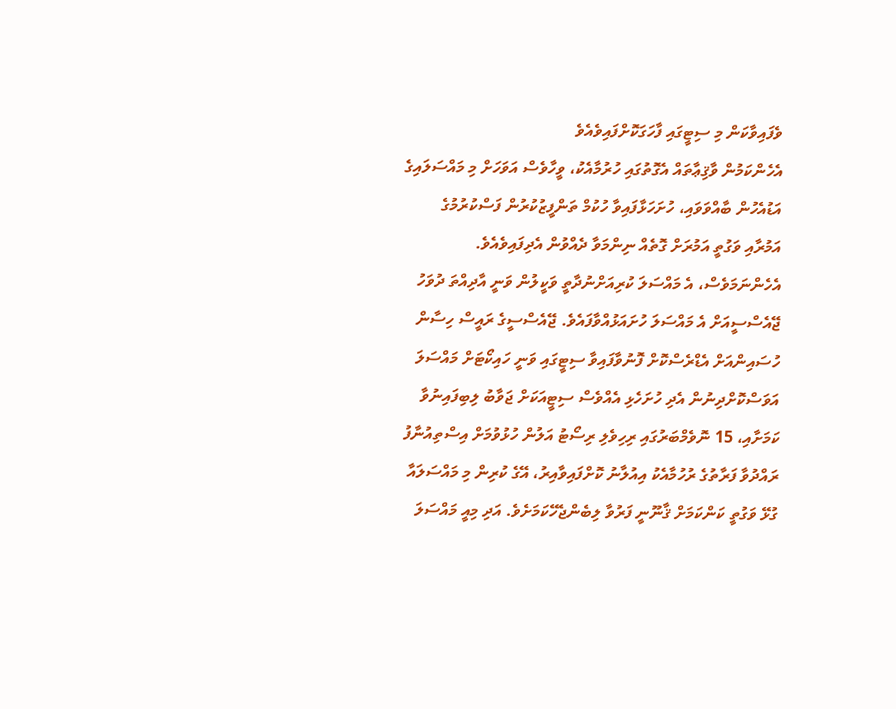ވެފައިވާކަން މި ސިޓީގައި ފާހަގަކޮށްފައިވެއެވެ
އެހެންކަމުން ވާޤިޢާތައް އެގޮތުގައި ހުރުމާއެކު، ވީހާވެސް އަވަހަށް މި މައްސަލައިގެ އަޑުއެހުން ބާއްވަވައި، ހުށަހަޅާފައިވާ ހުކުމް ތަންފީޒުކުރުން ފަސްކުރުމުގެ އަމުރާއި ވަގުތީ އަމުރަށް ގޮތެއް ނިންމަވާ ދެއްވުން އެދިފައިވެއެވެ.
އެހެންނަމަވެސް، އެ މައްސަލަ ކުރިއަށްނުދާތީ ވަކީލުން ވަނީ އާދިއްތަ ދުވަހު ޖޭއެސްސީއަށް އެ މައްސަލަ ހުށައަޅުއްވާފައެވެ. ޖޭއެސްސީގެ ރައީސް ހިސާން ހުސައިންއަށް އެޑްރެސްކޮށް ފޮނުވާފައިވާ ސިޓީގައި ވަނީ ހައިކޯޓަށް މައްސަލަ އަވަސްކޮށްދިނުން އެދި ހުށަހެޅި އެއްވެސް ސިޓީއަކަށް ޖަވާބު ލިބިފައިނުވާ ކަމަށާއި، 15 ނޮވެމްބަރުގައި ރިހިވެލި ރިސޯޓު އަލުން ހުޅުވުމަށް އިސްތިއުނާފު ރައްދުވާ ފަރާތުގެ ރުހުމާއެކު އިއުލާނު ކޮށްފައިވާއިރު، އޭގެ ކުރިން މި މައްސަލައާ ގުޅޭ ވަގުތީ ކަންކަމަށް ޤާނޫނީ ފަރުވާ ލިބެންޖެހޭކަމަށެވެ. އަދި މިއީ މައްސަލަ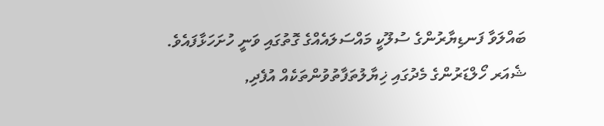ބައްލަވާ ފަނޑިޔާރުންގެ ސުލޫކީ މައްސަލައެއްގެ ގޮތުގައި ވަނީ ހުށަހަޅާފައެވެ.
ޝެއަރ ހޯލްޑަރުންގެ މެދުގައި ޚިޔާލުތަފާތުވުންތަކެއް އުފެދި,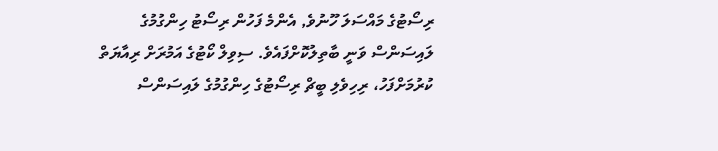ރިސޯޓުގެ މައްސަލަ ހޫނުވެ, އެންމެ ފަހުން ރިސޯޓު ހިންގުމުގެ ލައިސަންސް ވަނީ ބާތިލުކޮށްފައެވެ. ސިވިލް ކޯޓުގެ އަމުރަށް ރިއާޔަތް ކުރުމަށްފަހު، ރިހިވެލި ބީޗް ރިސޯޓުގެ ހިންގުމުގެ ލައިސަންސް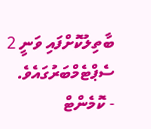ބާތިލުކޮށްފައި ވަނީ 2 ސެޕްޓެމްބަރުގައެވެ.
- ކޮމެންޓް